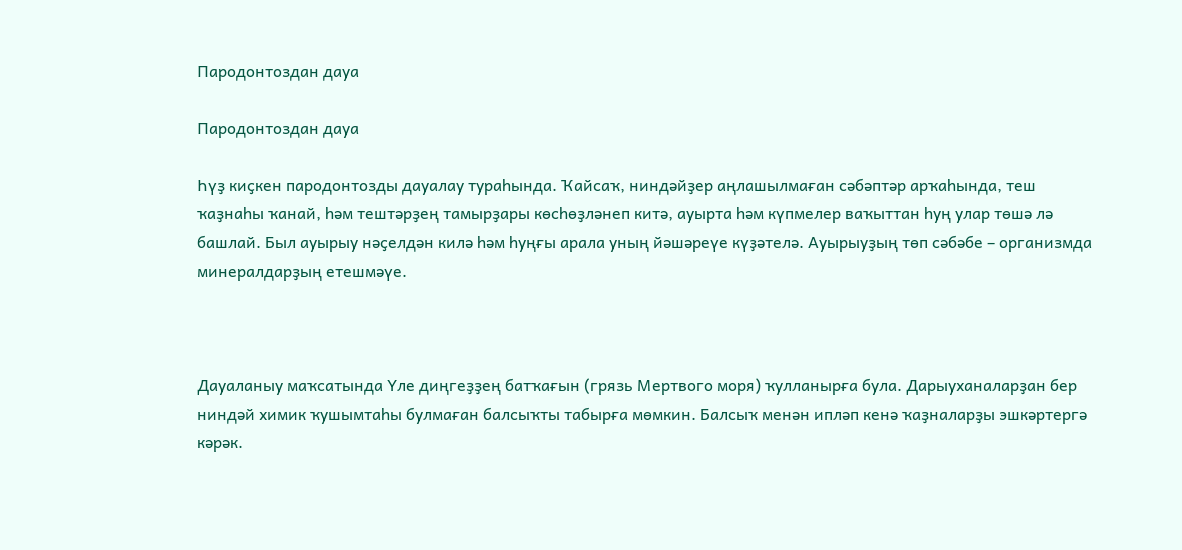Пародонтоздан дауа

Пародонтоздан дауа

Һүҙ киҫкен пародонтозды дауалау тураһында. Ҡайсаҡ, ниндәйҙер аңлашылмаған сәбәптәр арҡаһында, теш ҡаҙнаһы ҡанай, һәм тештәрҙең тамырҙары көсһөҙләнеп китә, ауырта һәм күпмелер ваҡыттан һуң улар төшә лә башлай. Был ауырыу нәҫелдән килә һәм һуңғы арала уның йәшәреүе күҙәтелә. Ауырыуҙың төп сәбәбе – организмда минералдарҙың етешмәүе.



Дауаланыу маҡсатында Үле диңгеҙҙең батҡағын (грязь Мертвого моря) ҡулланырға була. Дарыуханаларҙан бер ниндәй химик ҡушымтаһы булмаған балсыҡты табырға мөмкин. Балсыҡ менән ипләп кенә ҡаҙналарҙы эшкәртергә кәрәк.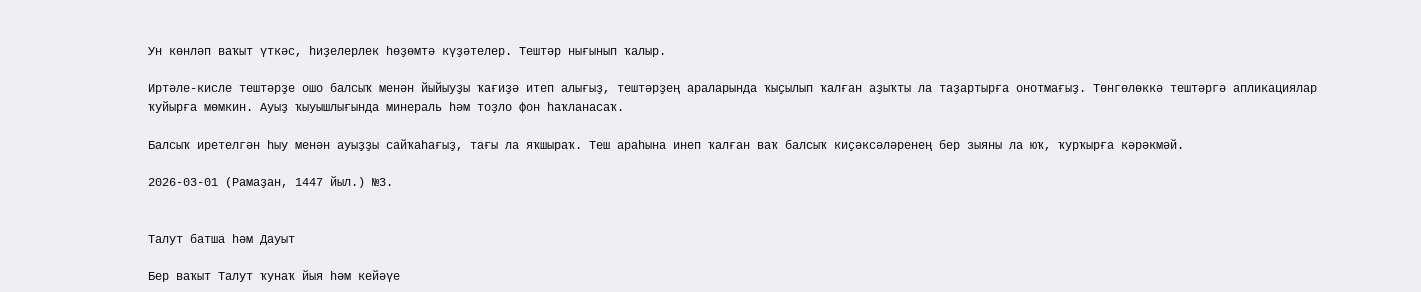Ун көнләп ваҡыт үткәс, һиҙелерлек һөҙөмтә күҙәтелер. Тештәр нығынып ҡалыр.

Иртәле-кисле тештәрҙе ошо балсыҡ менән йыйыуҙы ҡағиҙә итеп алығыҙ, тештәрҙең араларында ҡыҫылып ҡалған аҙыҡты ла таҙартырға онотмағыҙ. Төнгөлөккә тештәргә апликациялар ҡуйырға мөмкин. Ауыҙ ҡыуышлығында минераль һәм тоҙло фон һаҡланасаҡ.

Балсыҡ иретелгән һыу менән ауыҙҙы сайҡаһағыҙ, тағы ла яҡшыраҡ. Теш араһына инеп ҡалған ваҡ балсыҡ киҫәксәләренең бер зыяны ла юҡ, ҡурҡырға кәрәкмәй.

2026-03-01 (Рамаҙан, 1447 йыл.) №3.


Талут батша һәм Дауыт

Бер ваҡыт Талут ҡунаҡ йыя һәм кейәүе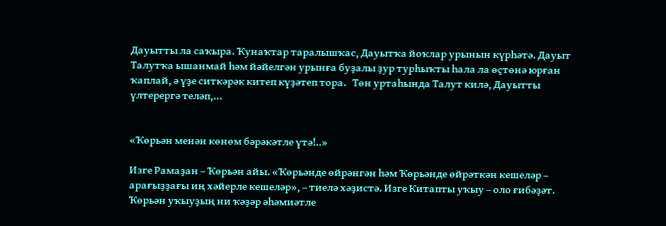Дауытты ла саҡыра. Ҡунаҡтар таралышҡас, Дауытҡа йоҡлар урынын күрһәтә. Дауыт Талутҡа ышанмай һәм йәйелгән урынға буҙалы ҙур турһыҡты һала ла өҫтөнә юрған ҡаплай, ә үҙе ситкәрәк китеп күҙәтеп тора.   Төн уртаһында Талут килә, Дауытты үлтерергә теләп,...


«Ҡөрьән менән көнөм бәрәкәтле үтә!..»

Изге Рамаҙан – Ҡөрьән айы. «Ҡөрьәнде өйрәнгән һәм Ҡөрьәнде өйрәткән кешеләр – арағыҙҙағы иң хәйерле кешеләр», – тиелә хәҙистә. Изге Китапты уҡыу – оло ғибәҙәт. Ҡөрьән уҡыуҙың ни ҡәҙәр әһәмиәтле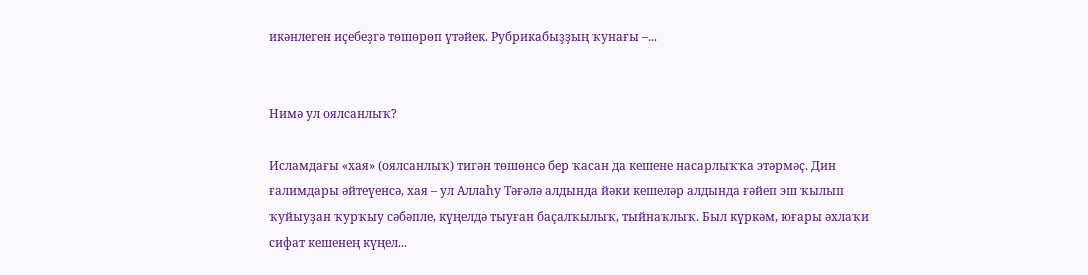икәнлеген иҫебеҙгә төшөрөп үтәйек. Рубрикабыҙҙың ҡунағы –...


Нимә ул оялсанлыҡ?

Исламдағы «хая» (оялсанлыҡ) тигән төшөнсә бер ҡасан да кешене насарлыҡҡа этәрмәҫ. Дин ғалимдары әйтеүенсә, хая – ул Аллаһу Тәғәлә алдында йәки кешеләр алдында ғәйеп эш ҡылып ҡуйыуҙан ҡурҡыу сәбәпле, күңелдә тыуған баҫалҡылыҡ, тыйнаҡлыҡ. Был күркәм, юғары әхлаҡи сифат кешенең күңел...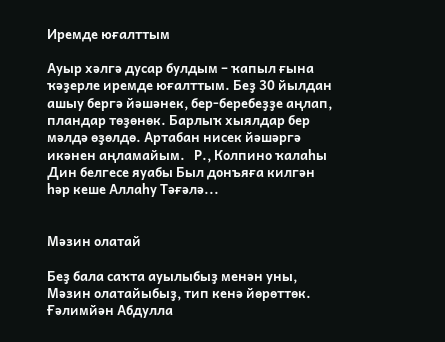Иремде юғалттым

Ауыр хәлгә дусар булдым – ҡапыл ғына ҡәҙерле иремде юғалттым. Беҙ 30 йылдан ашыу бергә йәшәнек, бер-беребеҙҙе аңлап, пландар төҙөнөк. Барлыҡ хыялдар бер мәлдә өҙөлдө. Артабан нисек йәшәргә икәнен аңламайым.   Р., Колпино ҡалаһы   Дин белгесе яуабы Был донъяға килгән һәр кеше Аллаһу Тәғәлә...


Мәзин олатай

Беҙ бала саҡта ауылыбыҙ менән уны, Мәзин олатайыбыҙ, тип кенә йөрөттөк. Ғәлимйән Абдулла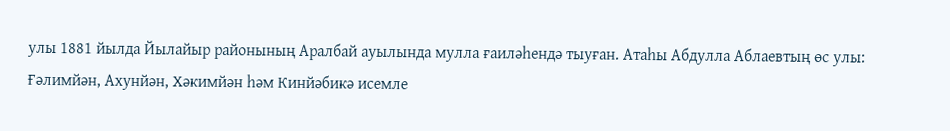улы 1881 йылда Йылайыр районының Аралбай ауылында мулла ғаиләһендә тыуған. Атаһы Абдулла Аблаевтың өс улы: Ғәлимйән, Ахунйән, Хәкимйән һәм Кинйәбикә исемле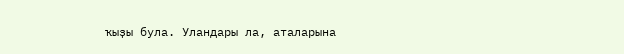ҡыҙы була. Уландары ла, аталарына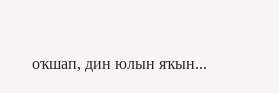оҡшап, дин юлын яҡын...